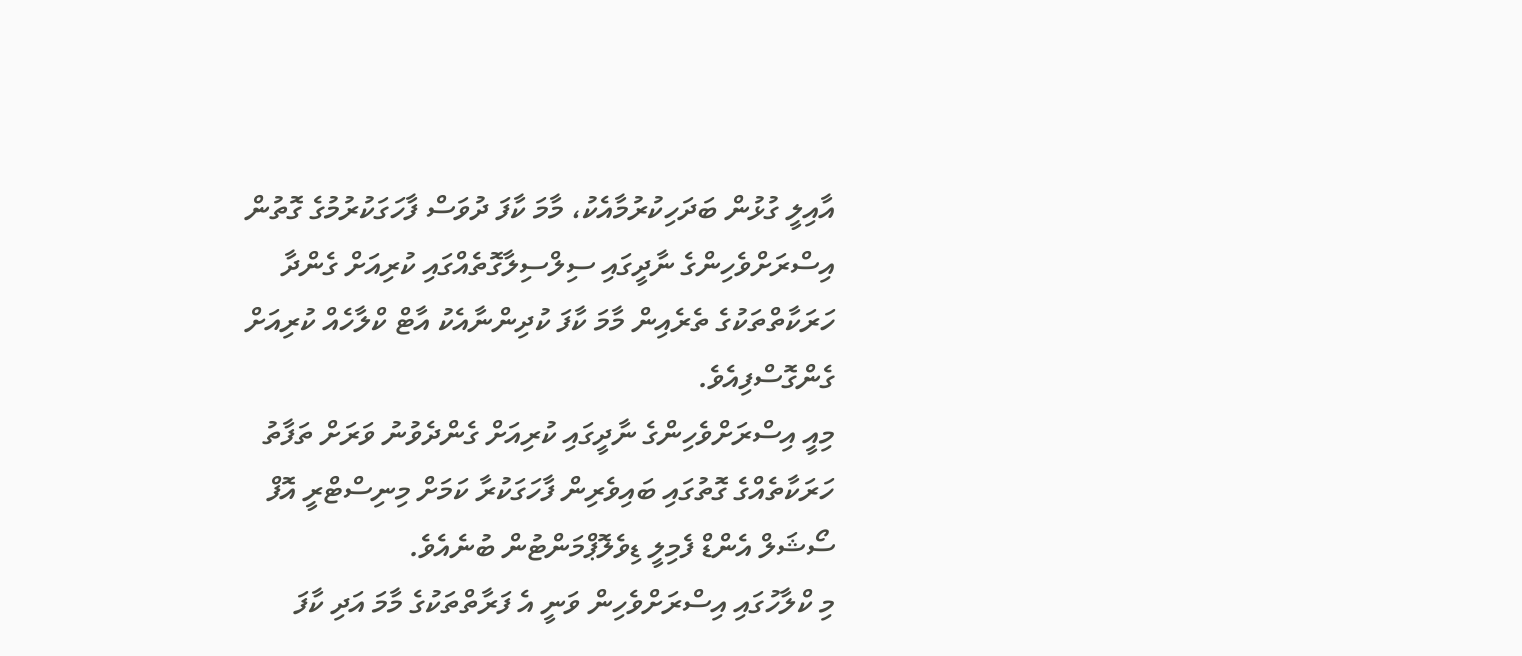އާއިލީ ގުޅުން ބަދަހިކުރުމާއެކު، މާމަ ކާފަ ދުވަސް ފާހަގަކުރުމުގެ ގޮތުން އިސްރަށްވެހިންގެ ނާދީގައި ސިލްސިލާގޮތެއްގައި ކުރިއަށް ގެންދާ ހަރަކާތްތަކުގެ ތެރެއިން މާމަ ކާފަ ކުދިންނާއެކު އާޓް ކްލާހެއް ކުރިއަށް ގެންގޮސްފިއެވެ.
މިއީ އިސްރަށްވެހިންގެ ނާދީގައި ކުރިއަށް ގެންދެވުނު ވަރަށް ތަފާތު ހަރަކާތެއްގެ ގޮތުގައި ބައިވެރިން ފާހަގަކުރާ ކަމަށް މިނިސްޓްރީ އޮފް ސޯޝަލް އެންޑް ފެމިލީ ޑިވެލޮޕްމަންޓުން ބުނެއެވެ.
މި ކްލާހުގައި އިސްރަށްވެހިން ވަނީ އެ ފަރާތްތަކުގެ މާމަ އަދި ކާފަ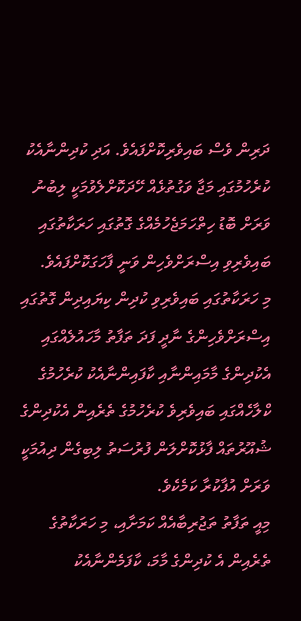ދަރިން ވެސް ބައިވެރިކޮށްފައެވެ. އަދި ކުދިންނާއެކު ކުރެހުމުގައި މަޖާ ވަގުތުޅެއް ހޭދަކޮށްލެވުމަކީ ލިބުނު ވަރަށް ބޮޑު ހިތްހަމަޖެހުމެއްގެ ގޮތުގައި ހަރަކާތުގައި ބައިވެރިވި އިސްރަށްވެހިން ވަނީ ފާހަގަކޮށްފައެވެ.
މި ހަރަކާތުގައި ބައިވެރިވި ކުދިން ކިޔައިދިން ގޮތުގައި އިސްރަށްވެހިންގެ ނާދީ ފަދަ ތަފާތު މާހައުލެއްގައި އެކުދިންގެ މާމައިންނާއި ކާފައިންނާއެކު ކުރެހުމުގެ ކްލާހެއްގައި ބައިވެރިވެ ކުރެހުމުގެ ތެރެއިން އެކުދިންގެ ޝުއޫރުތައް ފާޅުކޮށްލަން ފުރުސަތު ލިބިގެން ދިއުމަކީ ވަރަށް އުފާކުރާ ކަމެކެވެ.
މިއީ ތަފާތު ތަޖުރިބާއެއް ކަމަށާއި، މި ހަރަކާތުގެ ތެރެއިން އެ ކުދިންގެ މާމަ، ކާފަމެންނާއެކު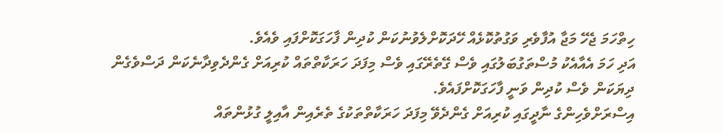ހިތްހަމަ ޖެހޭ މަޖާ އުފާވެރި ވަގުތުކޮޅެއް ހޭދަކޮށްލެވުނުކަން ކުދިން ފާހަގަކޮށްފައި ވެއެވެ.
އަދި ހަމަ އެއާއެކު މުސްތަގުބަލުގައި ވެސް ގޭތެރޭގައި ވެސް މިފަދަ ހަރަކާތްތައް ކުރިއަށް ގެންދެވިދާނެކަން ދަސްވެގެން ދިޔަކަން ވެސް ކުދިން ވަނީ ފާހަގަކޮށްފައެވެ.
އިސްރަށްވެހިންގެ ނާދީގައި ކުރިއަށް ގެންދެވޭ މިފަދަ ހަރަކާތްތަކުގެ ތެރެއިން އާއިލީ ގުޅުންތައް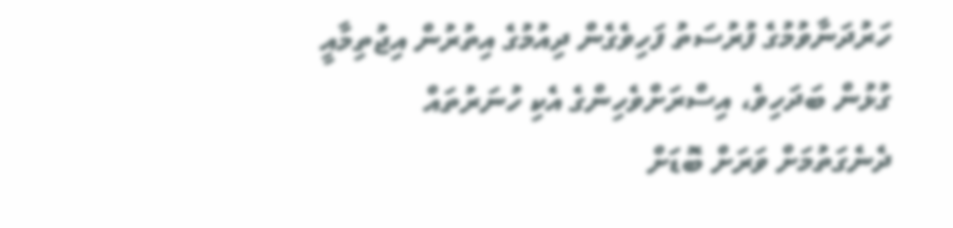ހަރުދަނާވުމުގެ ފުރުސަތު ފަހިވެގެން ދިއުމުގެ އިތުރުން އިޖުތިމާއީ ގުޅުން ބަދަހިވެ، އިސްރަށްވެހިންގެ އެކި ހުނަރުތައް ދެނެގަތުމަށް ވަރަށް ބޮޑަށް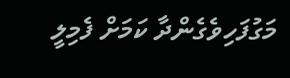މަގުފަހިވެގެންދާ ކަމަށް ފެމިލީ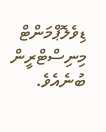ޑިވެލޮޕްމަންޓް މިނިސްޓްރީން ބުނެއެވެ.